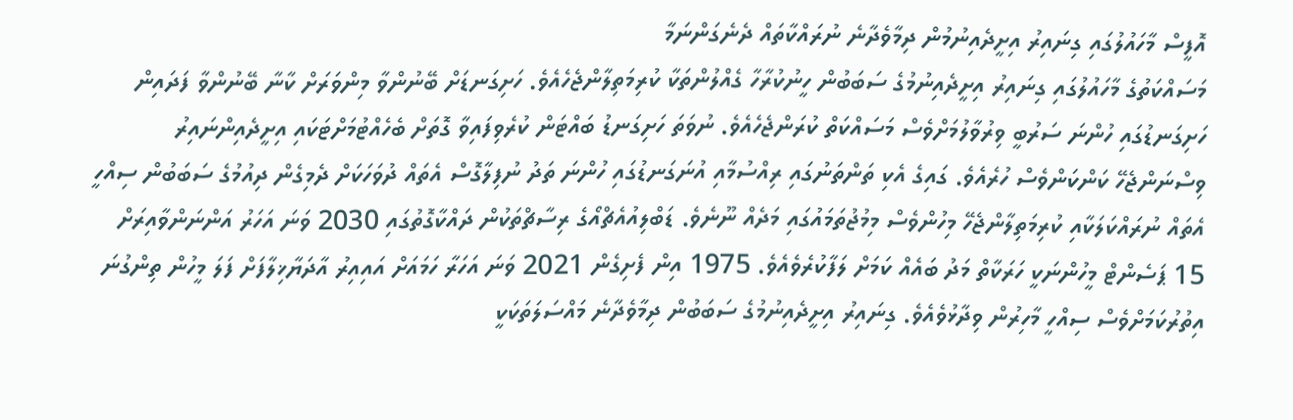އޮފީސް މާހައުލުގައި ގިނައިރު އިށީދެއިނުމުން ދިމާވެދާނެ ނުރައްކާތައް ދެނެގަންނަމާ
މަސައްކަތުގެ މާހައުލުގައި ގިނައިރު އިށީދެއިނުމުގެ ސަބަބުން ހީނުކުރާހާ ގެއްލުންތަކާ ކުރިމަތިލާންޖެހެއެވެ. ހަށިގަނޑަށް ބޭނުންވާ މިންވަރަށް ކާނާ ބޭނުންވާ ފަދައިން ހަށިގަނޑުގައި ހުންނަ ސަރުބީ ވިރުވާލުމަށްވެސް މަސައްކަތް ކުރަންޖެހެއެވެ. ނުވަތަ ހަށިގަނޑު ބައްޓަން ކުރެވިފައިވާ ގޮތަށް ބެހެއްޓުމަށްޓަކައި އިށީދެއިންނައިރު ވިސްނަންޖެހޭ ކަންކަންވެސް ހުރެއެވެ. ގައިގެ އެކި ތަންތަނުގައި ރިއްސުމާއި އުނަގަނޑުގައި ހުންނަ ތަދު ނުފިލާގޮސް އެތައް ދުވަހަކަށް ދެމިގެން ދިއުމުގެ ސަބަބުން ސިއްހީ އެތައް ނުރައްކަލަކާއި ކުރިމަތިލާންޖެހޭ މިހުންވެސް މިމުޖުތަމައުގައި މަދެއް ނޫނެވެ. ޑަބްލިއުއެޗްއޯގެ ރިސާޗްތަކުން ދައްކާގޮތުގައި 2030 ވަނަ އަހަރު އަންނަންވާއިރަށް 15 ޕަސެންޓް މީހުންނަކީ ހަރަކާތް މަދު ބައެއް ކަމަށް ލަފާކުރެވެއެވެ. 1975 އިން ފެށިގެން 2021 ވަނަ އަހަރާ ހަމައަށް އައިއިރު އާދަޔާޚިލާފަށް ފަލަ މީހުން ތިންގުނަ އިތުރުކަމަށްވެސް ސިއްހީ މާހިރުން ވިދާޅުވެއެވެ. ގިނައިރު އިށީދެއިނުމުގެ ސަބަބުން ދިމާވެދާނެ މައްސަލަތަކަކީ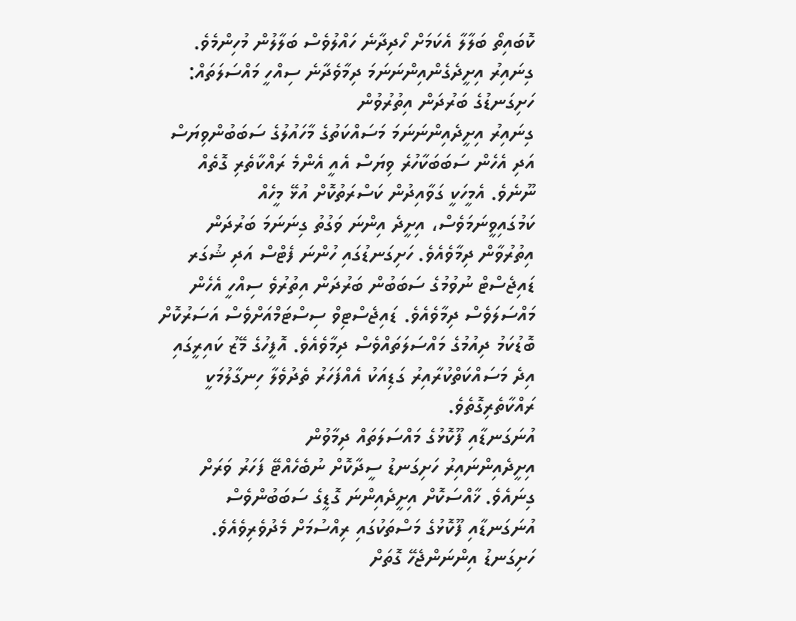ކޮބައިތޯ ބަލާލާ އެކަމަށް ހޯދިދާނެ ހައްލުވެސް ބަލާލުން މުހިންމެވެ. ގިނައިރު އިށީދެގެންއިންނަނަމަ ދިމާވެދާނެ ސިއްހީ މައްސަލަތައް:
ހަށިގަނޑުގެ ބަރުދަން އިތުރުވުން
ގިނައިރު އިށީދެއިންނަނަމަ މަސައްކަތުގެ މާހައުލުގެ ސަބަބުންވިޔަސް އަދި އެހެން ސަބަބަކާހުރެ ވިޔަސް އެއީ އެންމެ ރައްކާތެރި ގޮތެއް ނޫނެވެ. އެމީހަކީ ގަވާއިދުން ކަސްރަތުކޮށް އުޅޭ މީހެއް ކަމުގައިވީނަމަވެސް، އިށީދެ އިންނަ ވަގުތު ގިނަނަމަ ބަރުދަން އިތުރުވާން ދިމާވެއެވެ. ހަށިގަނޑުގައި ހުންނަ ފެޓްސް އަދި ޝުގަރ ޑައިޖެސްޓް ނުވުމުގެ ސަބަބުން ބަރުދަން އިތުރުވެ ސިއްހީ އެހެން މައްސަލަވެސް ދިމާވެއެވެ. ޑައިޖެސްޓިވް ސިސްޓަމްއަށްވެސް އަސަރުކޮށް ބޮޑުކަމު ދިއުމުގެ މައްސަލަތައްވެސް ދިމާވެއެވެ. އޮފީހުގެ މޭޒު ކައިރީގައި އިދެ މަސައްކަތްކުރާއިރު ގަޑިއަކު އެއްފަހަރު ތެދުވެލާ ހިނގާލުމަކީ ރައްކާތެރިގޮތެވެ.
އުނަގަނޑާއި ފޫކޮޅުގެ މައްސަލަތައް ދިމާވުން
އިށީދެއިންނައިރު ހަށިގަނޑު ސީދާކޮށް ނުބެހެއްޓޭ ފަހަރު ވަރަށް ގިނައެވެ. ޚާއްސަކޮށް އިށީދެއިންނަ ގޮޑީގެ ސަބަބުންވެސް އުނަގަނޑާއި ފޫކޮޅުގެ މަސްތަކުގައި ރިއްސުމަށް މެދުވެރިވެއެވެ. ހަށިގަނޑު އިންނަންޖެހޭ ގޮތަށް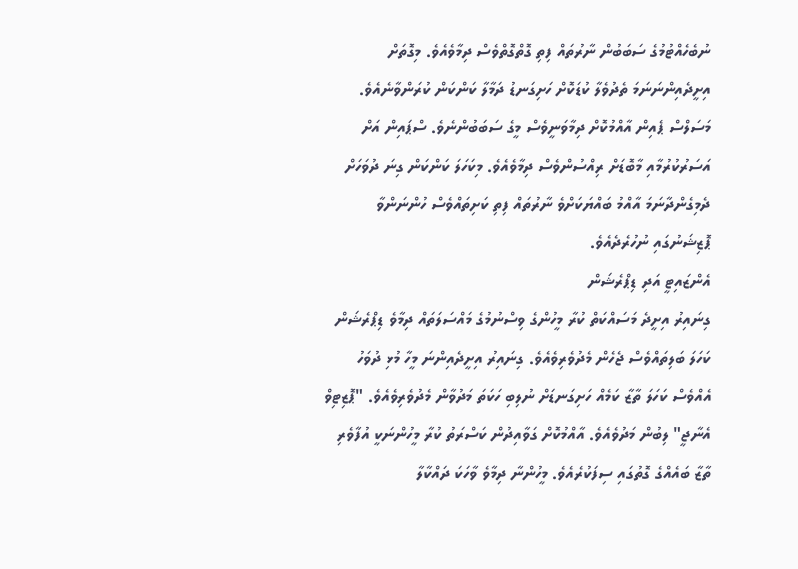ނުބެހެއްޓުމުގެ ސަބަބުން ނާރުތައް ފިތި ގޮތްގޮތްވެސް ދިމާވެއެވެ. މިގޮތަށް އިށީދެއިންނަނަމަ ތެދުވެލާ ކުޑަކޮށް ހަށިގަނޑު ދަމާލާ ކަންކަން ކުރަންވާނެއެވެ. މަސަލްސް ޕެއިން އާއްމުކޮށް ދިމާވަނީވެސް މީގެ ސަބަބުންނެވެ. ސްޕައިން އަށް އަސަރުކުރުމާއި މާބޮޑަށް ރިއްސުންވެސް ދިމާވެއެވެ. މިކަހަލަ ކަންކަން ގިނަ ދުވަހަށް ދެމިގެންދާނަމަ އާއްމު ބައްޔަކަށްވެ ނާރުތައް ފިތި ކަށިތައްވެސް ހުންނަންވާ ޕޮޒިޝަނުގައި ނުހުރެދެއެވެ.
އެންޒައިޓީ އަދި ޑިޕްރެޝަން
ގިނައިރު އިށީދެ މަސައްކަތް ކުރާ މީހުންގެ ވިސްނުމުގެ މައްސަލަތައް ދިމާވެ ޑިޕްރެޝަން ކަހަލަ ބަލިތައްވެސް ޖެހެން މެދުވެރިވެއެވެ. ގިނައިރު އިށީދެއިންނަ މީހާ މުޅި ދުވަހު އެއްވެސް ކަހަލަ ތާޒާ ކަމެއް ހަށިގަނޑަށް ނުލިބި ހަކަތަ މަދުވާން މެދުވެރިވެއެވެ. "ޕޮޒިޓިވް އެނާޖީ" ލިބުން މަދުވެއެވެ. އާއްމުކޮށް ގަވާއިދުން ކަސްރަތު ކުރާ މީހުންނަކީ އުފާވެރި ތާޒާ ބައެއްގެ ގޮތުގައި ސިފަކުރެއެވެ. މީހުންނާ ދިމާވެ ވާހަކަ ދައްކާލާ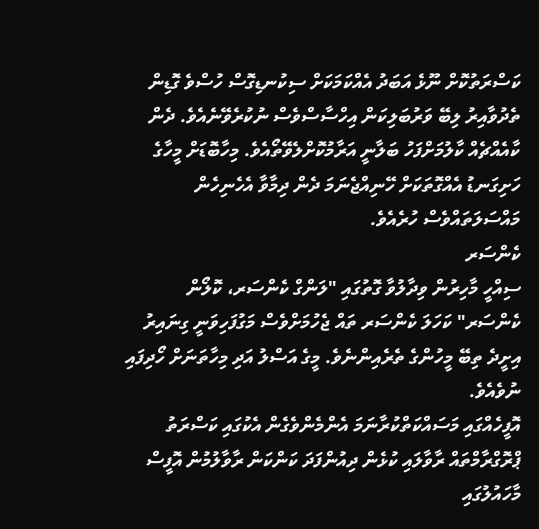ކަސްރަތުކޮށް ނޫޅެ އަބަދު އެއްކަމަކަށް ސިކުނޑިގޮސް ހުސްވެ ގޮޑިން ތެދުވާއިރު ލިބޭ ވަރުބަލިކަން އިހްސާސްވެސް ނުކުރެވޭނެއެވެ. ދެން ކާއެއްޗެއް ކާލުމަށްފަހު ބަލާނީ އަރާމުކޮށްލެވޭތޯއެވެ. މިހާބޮޑަށް މީހާގެ ހަށިގަނޑު އެއްގޮތަކަށް ހޭނިއްޖެނަމަ ދެން ދިމާވާ އެހެނިހެން މައްސަލަތައްވެސް ހުރެއެވެ.
ކެންސަރ
ސިއްހީ މާހިރުން ވިދާލުވާ ގޮތުގައި "ލަންގް ކެންސަރ، ކޮލޯން ކެންސަރ" ކަހަލަ ކެންސަރ ތައް ޖެހުމަށްވެސް މަގުފަހިވަނީ ގިނައިރު އިށީދެ ތިބޭ މީހުންގެ ތެރެއިންނެވެ. މީގެ އަސްލު އަދި މިހާތަނަށް ހޯދިފައި ނުވެއެވެ.
އޮފީހެއްގައި މަސައްކަތްކުރާނަމަ އެންމެންވެގެން އެކުގައި ކަސްރަތު ޕްރޮގްރާމްތައް ރާވާލައި ކުޅެން ދިއުންފަދަ ކަންކަން ރާވާލުމުން އޮފީސް މާހައުލުގައި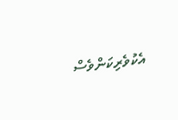އެކުވެރިކަންވެސް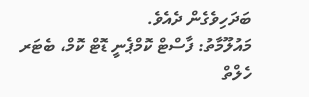ބަދަހިވެގެން ދެއެވެ.
މައުލޫމާތު: ފާސްޓް ކޮމްޕެނީ ޑޮޓް ކޮމް، ބެޓަރ ހެލްތް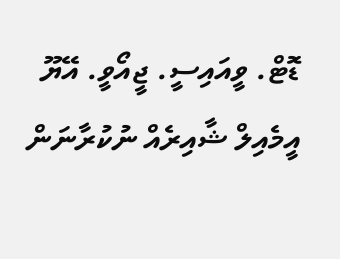ޑޮޓް. ވީއައިސީ. ޖީއޯވީ. އޭޔޫ
އީމެއިލް ޝާއިރެއް ނުކުރާނަން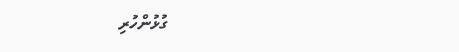ގުޅުންހުރި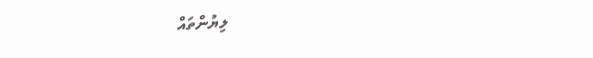ލިޔުންތައް